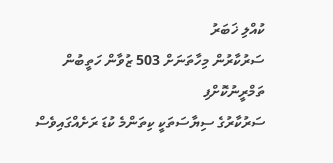ކުއްލި ޚަބަރު
ސަރުކާރުން މިހާތަނަށް 503 ޒުވާން ހަތީބުން ތަމްރީނުކޮށްފި
ސަރުކާރުގެ ސިޔާސަތަކީ ކިތަންމެ ކުޑަ ރަށެއްގައިވެސް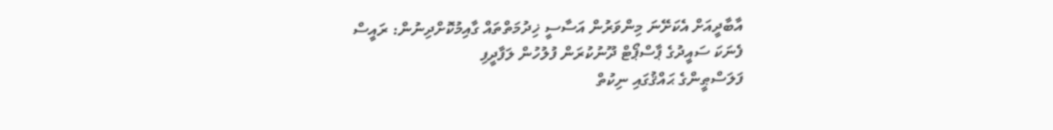އާބާދީއަށް އެކަށޭނަ މިންވަރުން އަސާސީ ޚިދުމަތްތައް ގާއިމުކޮށްދިނުން: ރައީސް
ފެނަކަ ސައީދުގެ ޕާސްޕޯޓް ދޫނުކުރަން ފުލުހުން ލަފާދީފި
ފަލަސްޠީންގެ ޙައްޤުގައި ނިކުތް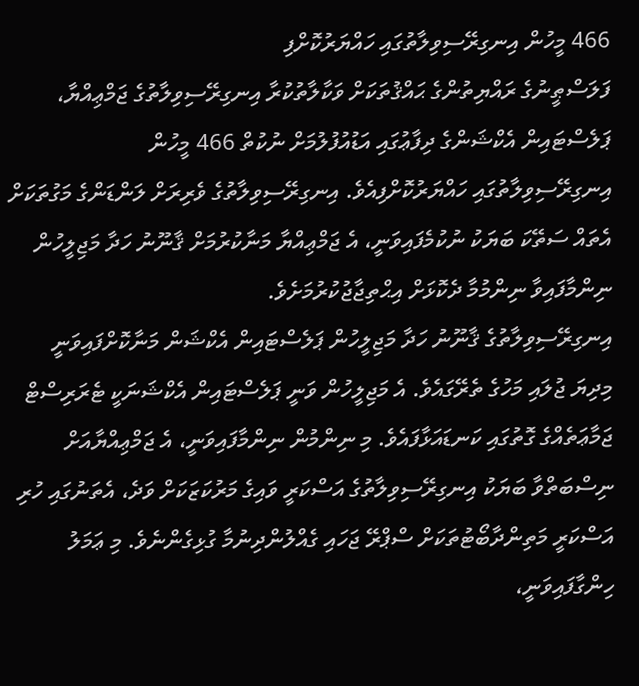466 މީހުން އިނގިރޭސިވިލާތުގައި ހައްޔަރުކޮށްފި
ފަލަސްޠީނުގެ ރައްޔިތުންގެ ޙައްޤުތަކަށް ވަކާލާތުކުރާ އިނގިރޭސިވިލާތުގެ ޖަމްޢިއްޔާ، ޕަލެސްޓައިން އެކްޝަންގެ ދިފާޢުގައި އަޑުއުފުލުމަށް ނުކުތް 466 މީހުން އިނގިރޭސިވިލާތުގައި ހައްޔަރުކޮށްފިއެވެ. އިނގިރޭސިވިލާތުގެ ވެރިރަށް ލަންޑަންގެ މަގުތަކަށް އެތައް ސަތޭކަ ބަޔަކު ނުކުމެފައިވަނީ، އެ ޖަމްޢިއްޔާ މަނާކުރުމަށް ޤާނޫނު ހަދާ މަޖިލީހުން ނިންމާފައިވާ ނިންމުމާ ދެކޮޅަށް އިޙްތިޖާޖުކުރުމަށެވެ.
އިނގިރޭސިވިލާތުގެ ޤާނޫނު ހަދާ މަޖިލީހުން ޕަލެސްޓައިން އެކްޝަން މަނާކޮށްފައިވަނީ މިދިޔަ ޖުލައި މަހުގެ ތެރޭގައެވެ. އެ މަޖިލީހުން ވަނީ ޕަލެސްޓައިން އެކްޝަނަކީ ޓެރަރިސްޓް ޖަމާޢަތެއްގެ ގޮތުގައި ކަނޑައަޅާފައެވެ. މި ނިންމުން ނިންމާފައިވަނީ، އެ ޖަމްޢިއްޔާއަށް ނިސްބަތްވާ ބަޔަކު އިނގިރޭސިވިލާތުގެ އަސްކަރީ ވައިގެ މަރުކަޒަކަށް ވަދެ، އެތަނުގައި ހުރި އަސްކަރީ މަތިންދާބޯޓުތަކަށް ސްޕްރޭ ޖަހައި ގެއްލުންދިނުމާ ގުޅިގެންނެވެ. މި ޢަމަލު ހިންގާފައިވަނީ،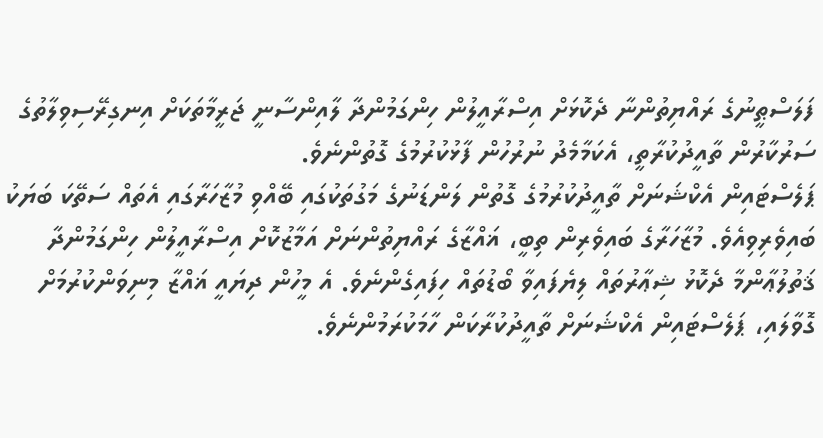ފަލަސްޠީނުގެ ރައްޔިތުންނާ ދެކޮޅަށް އިސްރާއީލުން ހިންގަމުންދާ ލާއިންސާނީ ޖަރީމާތަކަށް އިނގިރޭސިވިލާތުގެ ސަރުކާރުން ތާއީދުކުރާތީ، އެކަމާމެދު ނުރުހުން ފާޅުކުރުމުގެ ގޮތުންނެވެ.
ޕަލެސްޓައިން އެކްޝަނަށް ތާއީދުކުރުމުގެ ގޮތުން ލަންޑަނުގެ މަގުތަކުގައި ބޭއްވި މުޒާހަރާގައި އެތައް ސަތޭކަ ބަޔަކު ބައިވެރިވިއެވެ. މުޒާހަރާގެ ބައިވެރިން ތިބީ، ޣައްޒާގެ ރައްޔިތުންނަށް އަމާޒުކޮށް އިސްރާއީލުން ހިންގަމުންދާ ޤަތުލުޢާންމާ ދެކޮޅު ޝިޢާރުތައް ލިޔެފައިވާ ބޯޑުތައް ހިފައިގެންނެވެ. އެ މީހުން ދިޔައީ ޣައްޒާ މިނިވަންކުރުމަށް ގޮވާލައި، ޕަލެސްޓައިން އެކްޝަނަށް ތާއީދުކުރާކަން ހާމަކުރަމުންނެވެ.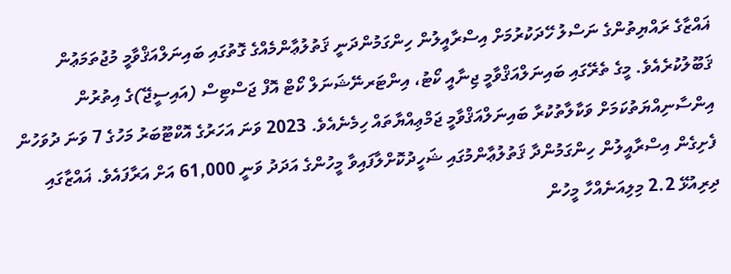ޣައްޒާގެ ރައްޔިތުންގެ ނަސްލު ހޭދަކުރުމަށް އިސްރާއީލުން ހިންގަމުންދަނީ ޤަތުލުޢާންމެއްގެ ގޮތުގައި ބައިނަލްއަޤްވާމީ މުޖުތަމަޢުން ޤަބޫލުކުރެއެވެ. މީގެ ތެރޭގައި ބައިނަލްއަޤްވާމީ ޖިނާއީ ކޯޓު، އިންޓަރނޭޝަނަލް ކޯޓް އޮފް ޖަސްޓިސް (އައިސީޖޭ)ގެ އިތުރުން އިންސާނިއްޔަތުކަމަށް ވަކާލާތުކުރާ ބައިނަލްއަޤްވާމީ ޖަމްޢިއްޔާތައް ހިމެނެއެވެ. 2023 ވަނަ އަހަރުގެ އޮކްޓޫބަރު މަހުގެ 7 ވަނަ ދުވަހުން ފެށިގެން އިސްރާއީލުން ހިންގަމުންދާ ޤަތުލުޢާންމުގައި ޝަހީދުކޮށްލާފައިވާ މީހުންގެ އަދަދު ވަނީ 61,000 އަށް އަރާފައެވެ. ޣައްޒާގައި ދިރިއުޅޭ 2.2 މިލިއަނެއްހާ މީހުން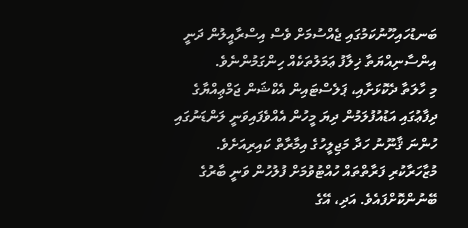ބަނޑުހައިހޫނުކަމުގައި ޖެއްސުމަށް ވެސް އިސްރާއީލުން ދަނީ އިންސާނިއްޔަތާ ޚިލާފު ޢަމަލުތަކެއް ހިންގަމުންނެވެ.
މި ހާލަތާ ދެކޮޅަށާއި، ޕަލެސްޓައިން އެކްޝަން ޖަމްޢިއްޔާގެ ދިފާޢުގައި އަޑުއުފުލަމުން ދިޔަ މީހުން އެއްވެފައިވަނީ ލަންޑަނުގައި ހުންނަ ޤާނޫނު ހަދާ މަޖިލީހުގެ އިމާރާތް ކައިރިއަށެވެ. މުޒާހަރާކުރި ފަރާތްތައް ހުއްޓުވުމަށް ފުލުހުން ވަނީ ބާރުގެ ބޭނުންކޮށްފައެވެ. އަދި، އޭގެ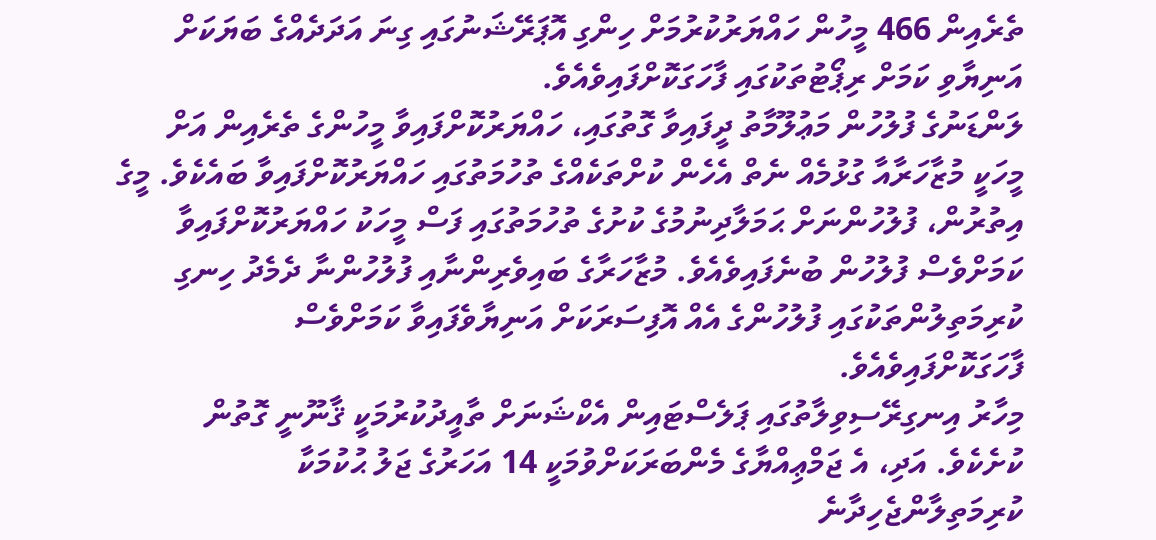ތެރެއިން 466 މީހުން ހައްޔަރުކުރުމަށް ހިންގި އޮޕަރޭޝަނުގައި ގިނަ އަދަދެއްގެ ބަޔަކަށް އަނިޔާވި ކަމަށް ރިޕޯޓުތަކުގައި ފާހަގަކޮށްފައިވެއެވެ.
ލަންޑަނުގެ ފުލުހުން މަޢުލޫމާތު ދީފައިވާ ގޮތުގައި، ހައްޔަރުކޮށްފައިވާ މީހުންގެ ތެރެއިން އަށް މީހަކީ މުޒާހަރާއާ ގުޅުމެއް ނެތް އެހެން ކުށްތަކެއްގެ ތުހުމަތުގައި ހައްޔަރުކޮށްފައިވާ ބައެކެވެ. މީގެ އިތުރުން، ފުލުހުންނަށް ޙަމަލާދިނުމުގެ ކުށުގެ ތުހުމަތުގައި ފަސް މީހަކު ހައްޔަރުކޮށްފައިވާ ކަމަށްވެސް ފުލުހުން ބުނެފައިވެއެވެ. މުޒާހަރާގެ ބައިވެރިންނާއި ފުލުހުންނާ ދެމެދު ހިނގި ކުރިމަތިލުންތަކުގައި ފުލުހުންގެ އެއް އޮފިސަރަކަށް އަނިޔާވެފައިވާ ކަމަށްވެސް ފާހަގަކޮށްފައިވެއެވެ.
މިހާރު އިނގިރޭސިވިލާތުގައި ޕަލެސްޓައިން އެކްޝަނަށް ތާއީދުކުރުމަކީ ޤާނޫނީ ގޮތުން ކުށެކެވެ. އަދި، އެ ޖަމްޢިއްޔާގެ މެންބަރަކަށްވުމަކީ 14 އަހަރުގެ ޖަލު ޙުކުމަކާ ކުރިމަތިލާންޖެހިދާނެ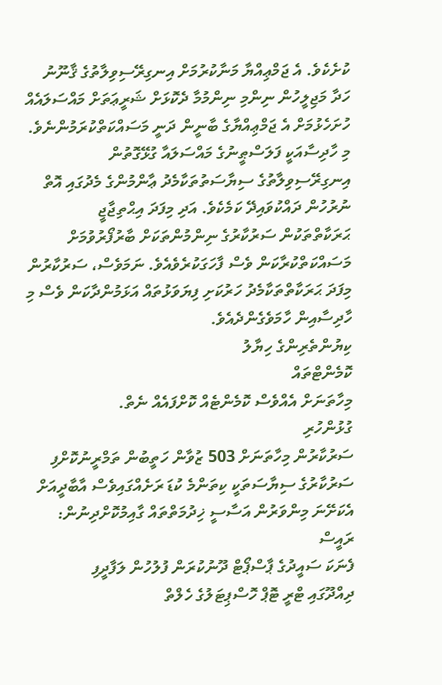ކުށެކެވެ. އެ ޖަމްޢިއްޔާ މަނާކުރުމަށް އިނގިރޭސިވިލާތުގެ ޤާނޫނު ހަދާ މަޖިލީހުން ނިންމި ނިންމުމާ ދެކޮޅަށް ޝަރީޢަތަށް މައްސަލައެއް ހުށަހެޅުމަށް އެ ޖަމްޢިއްޔާގެ ބާނީން ދަނީ މަސައްކަތްކުރަމުންނެވެ.
މި ހާދިސާއަކީ ފަލަސްޠީނުގެ މައްސަލައާ ގުޅޭގޮތުން އިނގިރޭސިވިލާތުގެ ސިޔާސަތުތަކާމެދު ޢާންމުންގެ މެދުގައި އޮތް ނުރުހުން ދައްކުވައިދޭ ކަމެކެވެ. އަދި މިފަދަ އިޙްތިޖާޖީ ޙަރަކާތްތަކުން ސަރުކާރުގެ ނިންމުންތަކަށް ބާރުފޯރުވުމަށް މަސައްކަތްކުރާކަން ވެސް ފާހަގަކުރެވެއެވެ. ނަމަވެސް، ސަރުކާރުން މިފަދަ ޙަރަކާތްތަކާމެދު ހަރުކަށި ފިޔަވަޅުތައް އަޅަމުންދާކަން ވެސް މި ހާދިސާއިން ހާމަވެގެންދެއެވެ.
ކިޔުންތެރިންގެ ހިޔާލު
ކޮމެންޓްތައް
މިހާތަނަށް އެއްވެސް ކޮމެންޓެއް ކޮށްފައެއް ނެތް.
ގުޅުންހުރި
ސަރުކާރުން މިހާތަނަށް 503 ޒުވާން ހަތީބުން ތަމްރީނުކޮށްފި
ސަރުކާރުގެ ސިޔާސަތަކީ ކިތަންމެ ކުޑަ ރަށެއްގައިވެސް އާބާދީއަށް އެކަށޭނަ މިންވަރުން އަސާސީ ޚިދުމަތްތައް ގާއިމުކޮށްދިނުން: ރައީސް
ފެނަކަ ސައީދުގެ ޕާސްޕޯޓް ދޫނުކުރަން ފުލުހުން ލަފާދީފި
ދިއްދޫގައި ޓްރީ ޓޮޕް ހޮސްޕިޓަލުގެ ހެލްތް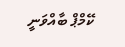ކޭމްޕް ބާއްވަނީ